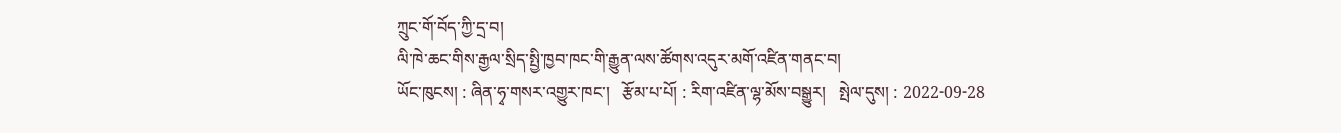ཀྲུང་གོ་བོད་ཀྱི་དྲ་བ།
ལི་ཁེ་ཆང་གིས་རྒྱལ་སྲིད་སྤྱི་ཁྱབ་ཁང་གི་རྒྱུན་ལས་ཚོགས་འདུར་མགོ་འཛིན་གནང་བ།
ཡོང་ཁུངས། : ཞིན་ཧྭ་གསར་འགྱུར་ཁང་།   རྩོམ་པ་པོ། : རིག་འཛིན་ལྷ་མོས་བསྒྱུར།   སྤེལ་དུས། : 2022-09-28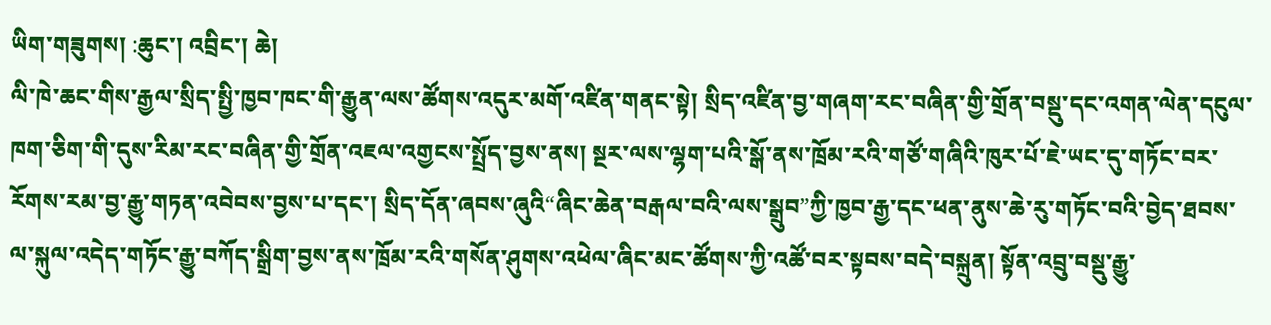ཡིག་གཟུགས། :ཆུང་། འབྲིང་། ཆེ།
ལི་ཁེ་ཆང་གིས་རྒྱལ་སྲིད་སྤྱི་ཁྱབ་ཁང་གི་རྒྱུན་ལས་ཚོགས་འདུར་མགོ་འཛིན་གནང་སྟེ། སྲིད་འཛིན་བྱ་གཞག་རང་བཞིན་གྱི་གྲོན་བསྡུ་དང་འགན་ལེན་དངུལ་ཁག་ཅིག་གི་དུས་རིམ་རང་བཞིན་གྱི་གྲོན་འཇལ་འགྱངས་སྤྲོད་བྱས་ནས། སྔར་ལས་ལྷག་པའི་སྒོ་ནས་ཁྲོམ་རའི་གཙོ་གཞིའི་ཁུར་པོ་ཇེ་ཡང་དུ་གཏོང་བར་རོགས་རམ་བྱ་རྒྱུ་གཏན་འབེབས་བྱས་པ་དང་། སྲིད་དོན་ཞབས་ཞུའི“ཞིང་ཆེན་བརྒལ་བའི་ལས་སྒྲུབ”ཀྱི་ཁྱབ་རྒྱ་དང་ཕན་ནུས་ཆེ་རུ་གཏོང་བའི་བྱེད་ཐབས་ལ་སྐུལ་འདེད་གཏོང་རྒྱུ་བཀོད་སྒྲིག་བྱས་ནས་ཁྲོམ་རའི་གསོན་ཤུགས་འཕེལ་ཞིང་མང་ཚོགས་ཀྱི་འཚོ་བར་སྟབས་བདེ་བསྐྲུན། སྟོན་འབྲུ་བསྡུ་རྒྱུ་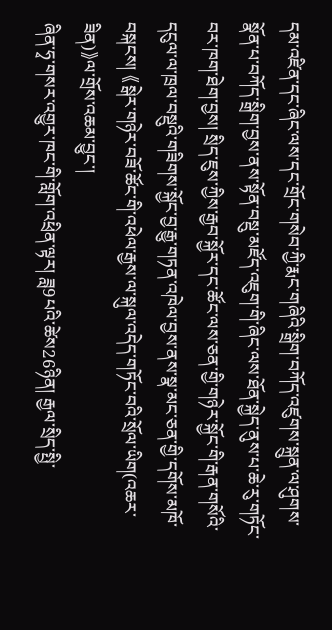དམ་འཛིན་དང་ཞིང་ལས་དང་གྲོང་གསེབ་ཀྱི་རྨང་གཞིའི་སྒྲིག་བཀོད་འཛུགས་སྐྲུན་ལ་ཤུགས་སྣོན་པ་བཀོད་སྒྲིག་བྱས་ནས་སྟོན་བསྡུ་མཛོད་འཇུག་གི་ཞིང་ལས་ཐོན་སྐྱེད་ནུས་པ་ཆེ་རུ་གཏོང་བར་ཁག་ཐེག་བྱས། སྲིད་ཇུས་ཀྱིས་རྒྱབ་སྐྱོར་དང་ཚོང་ལས་ཅན་གྱི་གཉེར་སྐྱོང་གི་རྒན་གསོའི་དངུལ་ལ་ཁྲལ་བསྡུའི་གཟིགས་སྐྱོང་བྱ་རྒྱུ་གཏན་འཁེལ་བྱས་ནས་སྣ་མང་ཅན་གྱི་དགོས་མཁོ་བསྐངས། 《སྒེར་གཉེར་བཟོ་ཚོང་གི་འཕེལ་རྒྱས་ལ་སྐུལ་འདེད་གཏོང་བའི་སྲོལ་ཡིག(འཆར་ཟིན)》ལ་གྲོས་འཆམ་བྱུང་།
ཞིན་ཧྭ་གསར་འགྱུར་ཁང་གི་གློག་འཕྲིན་ལྟར། ཟླ9པའི་ཚེས26ཉིན། རྒྱལ་སྲིད་སྤྱི་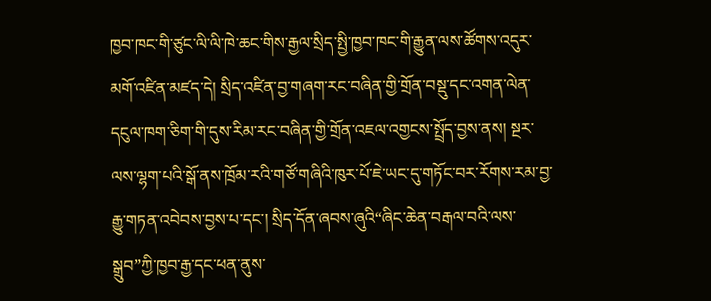ཁྱབ་ཁང་གི་ཙུང་ལི་ལི་ཁེ་ཆང་གིས་རྒྱལ་སྲིད་སྤྱི་ཁྱབ་ཁང་གི་རྒྱུན་ལས་ཚོགས་འདུར་མགོ་འཛིན་མཛད་དེ། སྲིད་འཛིན་བྱ་གཞག་རང་བཞིན་གྱི་གྲོན་བསྡུ་དང་འགན་ལེན་དངུལ་ཁག་ཅིག་གི་དུས་རིམ་རང་བཞིན་གྱི་གྲོན་འཇལ་འགྱངས་སྤྲོད་བྱས་ནས། སྔར་ལས་ལྷག་པའི་སྒོ་ནས་ཁྲོམ་རའི་གཙོ་གཞིའི་ཁུར་པོ་ཇེ་ཡང་དུ་གཏོང་བར་རོགས་རམ་བྱ་རྒྱུ་གཏན་འབེབས་བྱས་པ་དང་། སྲིད་དོན་ཞབས་ཞུའི“ཞིང་ཆེན་བརྒལ་བའི་ལས་སྒྲུབ”ཀྱི་ཁྱབ་རྒྱ་དང་ཕན་ནུས་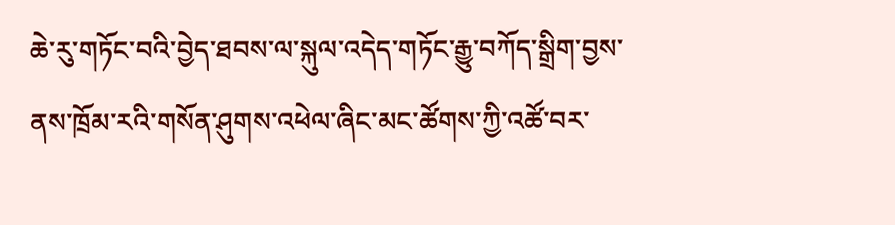ཆེ་རུ་གཏོང་བའི་བྱེད་ཐབས་ལ་སྐུལ་འདེད་གཏོང་རྒྱུ་བཀོད་སྒྲིག་བྱས་ནས་ཁྲོམ་རའི་གསོན་ཤུགས་འཕེལ་ཞིང་མང་ཚོགས་ཀྱི་འཚོ་བར་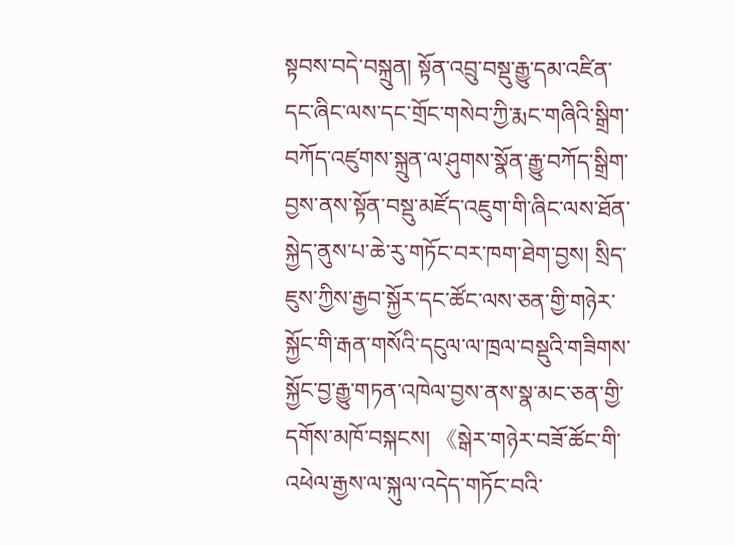སྟབས་བདེ་བསྐྲུན། སྟོན་འབྲུ་བསྡུ་རྒྱུ་དམ་འཛིན་དང་ཞིང་ལས་དང་གྲོང་གསེབ་ཀྱི་རྨང་གཞིའི་སྒྲིག་བཀོད་འཛུགས་སྐྲུན་ལ་ཤུགས་སྣོན་རྒྱུ་བཀོད་སྒྲིག་བྱས་ནས་སྟོན་བསྡུ་མཛོད་འཇུག་གི་ཞིང་ལས་ཐོན་སྐྱེད་ནུས་པ་ཆེ་རུ་གཏོང་བར་ཁག་ཐེག་བྱས། སྲིད་ཇུས་ཀྱིས་རྒྱབ་སྐྱོར་དང་ཚོང་ལས་ཅན་གྱི་གཉེར་སྐྱོང་གི་རྒན་གསོའི་དངུལ་ལ་ཁྲལ་བསྡུའི་གཟིགས་སྐྱོང་བྱ་རྒྱུ་གཏན་འཁེལ་བྱས་ནས་སྣ་མང་ཅན་གྱི་དགོས་མཁོ་བསྐངས། 《སྒེར་གཉེར་བཟོ་ཚོང་གི་འཕེལ་རྒྱས་ལ་སྐུལ་འདེད་གཏོང་བའི་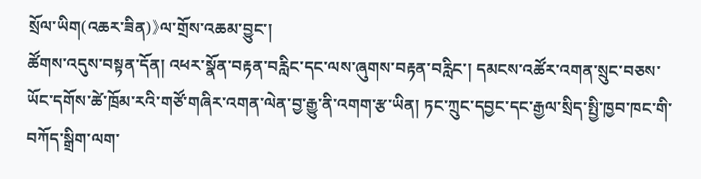སྲོལ་ཡིག(འཆར་ཟིན)》ལ་གྲོས་འཆམ་བྱུང་།
ཚོགས་འདུས་བསྟན་དོན། འཕར་སྣོན་བརྟན་བརླིང་དང་ལས་ཞུགས་བརྟན་བརླིང་། དམངས་འཚོར་འགན་སྲུང་བཅས་ཡོང་དགོས་ཚེ་ཁྲོམ་རའི་གཙོ་གཞིར་འགན་ལེན་བྱ་རྒྱུ་ནི་འགག་རྩ་ཡིན། ཏང་ཀྲུང་དབྱང་དང་རྒྱལ་སྲིད་སྤྱི་ཁྱབ་ཁང་གི་བཀོད་སྒྲིག་ལག་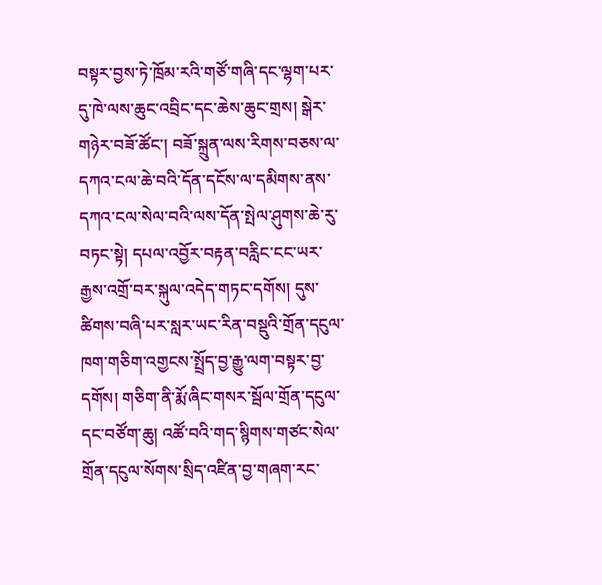བསྟར་བྱས་ཏེ་ཁྲོམ་རའི་གཙོ་གཞི་དང་ལྷག་པར་དུ་ཁེ་ལས་ཆུང་འབྲིང་དང་ཆེས་ཆུང་གྲས། སྒེར་གཉེར་བཟོ་ཚོང་། བཟོ་སྐྲུན་ལས་རིགས་བཅས་ལ་དཀའ་ངལ་ཆེ་བའི་དོན་དངོས་ལ་དམིགས་ནས་དཀའ་ངལ་སེལ་བའི་ལས་དོན་སྤེལ་ཤུགས་ཆེ་རུ་བཏང་སྟེ། དཔལ་འབྱོར་བརྟན་བརླིང་ངང་ཡར་རྒྱས་འགྲོ་བར་སྐུལ་འདེད་གཏང་དགོས། དུས་ཚིགས་བཞི་པར་སླར་ཡང་རིན་བསྡུའི་གྲོན་དངུལ་ཁག་གཅིག་འགྱངས་སྤྲོད་བྱ་རྒྱུ་ལག་བསྟར་བྱ་དགོས། གཅིག་ནི་རྨོ་ཞིང་གསར་སྦོལ་གྲོན་དངུལ་དང་བཙོག་ཆུ། འཚོ་བའི་གད་སྙིགས་གཙང་སེལ་གྲོན་དངུལ་སོགས་སྲིད་འཛིན་བྱ་གཞག་རང་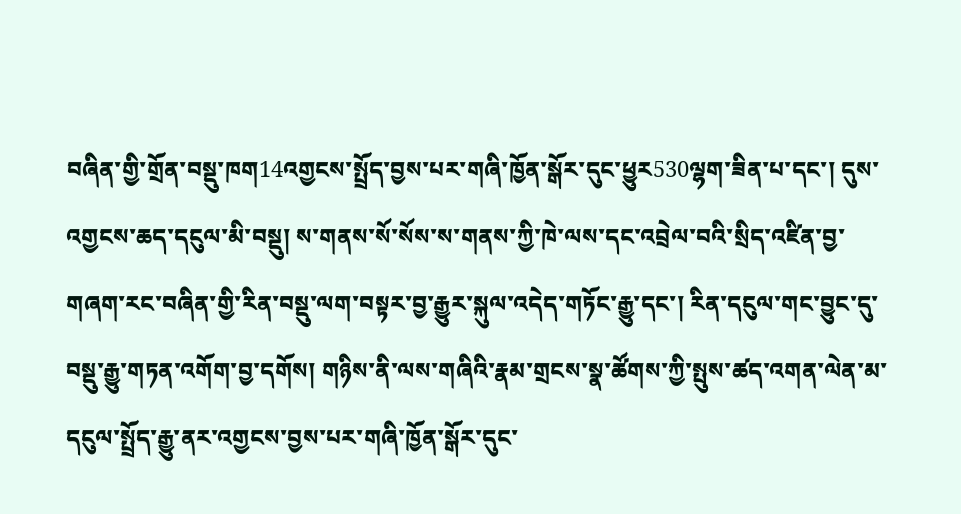བཞིན་གྱི་གྲོན་བསྡུ་ཁག14འགྱངས་སྤྲོད་བྱས་པར་གཞི་ཁྱོན་སྒོར་དུང་ཕྱུར530ལྷག་ཟིན་པ་དང་། དུས་འགྱངས་ཆད་དངུལ་མི་བསྡུ། ས་གནས་སོ་སོས་ས་གནས་ཀྱི་ཁེ་ལས་དང་འབྲེལ་བའི་སྲིད་འཛིན་བྱ་གཞག་རང་བཞིན་གྱི་རིན་བསྡུ་ལག་བསྟར་བྱ་རྒྱུར་སྐུལ་འདེད་གཏོང་རྒྱུ་དང་། རིན་དངུལ་གང་བྱུང་དུ་བསྡུ་རྒྱུ་གཏན་འགོག་བྱ་དགོས། གཉིས་ནི་ལས་གཞིའི་རྣམ་གྲངས་སྣ་ཚོགས་ཀྱི་སྤུས་ཚད་འགན་ལེན་མ་དངུལ་སྤྲོད་རྒྱུ་ནར་འགྱངས་བྱས་པར་གཞི་ཁྱོན་སྒོར་དུང་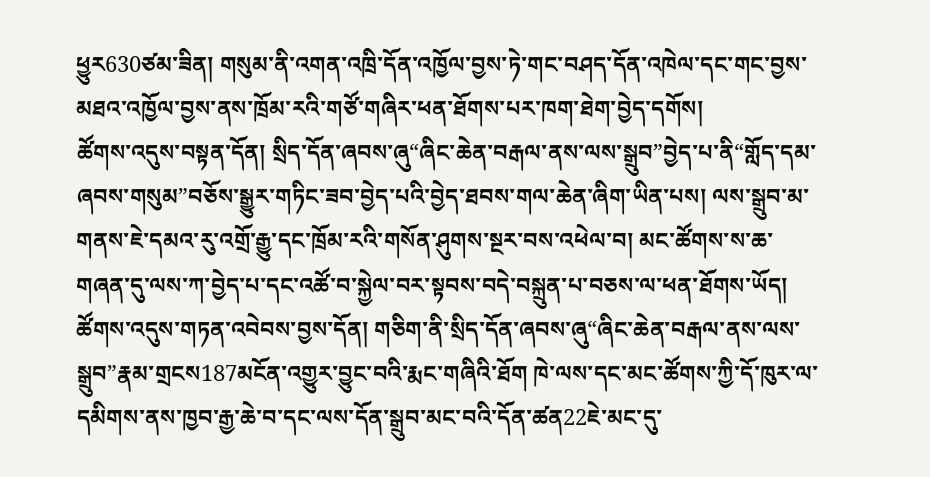ཕྱུར630ཙམ་ཟིན། གསུམ་ནི་འགན་འཁྲི་དོན་འཁྱོལ་བྱས་ཏེ་གང་བཤད་དོན་འཁེལ་དང་གང་བྱས་མཐའ་འཁྱོལ་བྱས་ནས་ཁྲོམ་རའི་གཙོ་གཞིར་ཕན་ཐོགས་པར་ཁག་ཐེག་བྱེད་དགོས།
ཚོགས་འདུས་བསྟན་དོན། སྲིད་དོན་ཞབས་ཞུ“ཞིང་ཆེན་བརྒལ་ནས་ལས་སྒྲུབ”བྱེད་པ་ནི“གློད་དམ་ཞབས་གསུམ”བཅོས་སྒྱུར་གཏིང་ཟབ་བྱེད་པའི་བྱེད་ཐབས་གལ་ཆེན་ཞིག་ཡིན་པས། ལས་སྒྲུབ་མ་གནས་ཇེ་དམའ་རུ་འགྲོ་རྒྱུ་དང་ཁྲོམ་རའི་གསོན་ཤུགས་སྔར་བས་འཕེལ་བ། མང་ཚོགས་ས་ཆ་གཞན་དུ་ལས་ཀ་བྱེད་པ་དང་འཚོ་བ་སྐྱེལ་བར་སྟབས་བདེ་བསྐྲུན་པ་བཅས་ལ་ཕན་ཐོགས་ཡོད། ཚོགས་འདུས་གཏན་འབེབས་བྱས་དོན། གཅིག་ནི་སྲིད་དོན་ཞབས་ཞུ“ཞིང་ཆེན་བརྒལ་ནས་ལས་སྒྲུབ”རྣམ་གྲངས187མངོན་འགྱུར་བྱུང་བའི་རྨང་གཞིའི་ཐོག ཁེ་ལས་དང་མང་ཚོགས་ཀྱི་དོ་ཁུར་ལ་དམིགས་ནས་ཁྱབ་རྒྱ་ཆེ་བ་དང་ལས་དོན་སྒྲུབ་མང་བའི་དོན་ཚན22ཇེ་མང་དུ་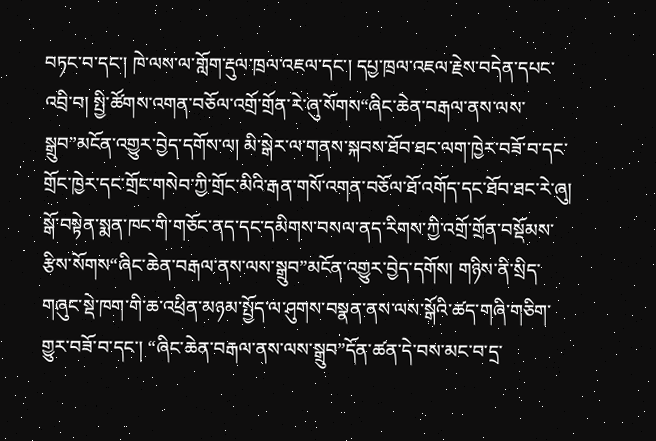བཏང་བ་དང་། ཁེ་ལས་ལ་གློག་རྡུལ་ཁྲལ་འཇལ་དང་། དཔྱ་ཁྲལ་འཇལ་རྗེས་བདེན་དཔང་འབྲི་བ། སྤྱི་ཚོགས་འགན་བཅོལ་འགྲོ་གྲོན་རེ་ཞུ་སོགས“ཞིང་ཆེན་བརྒལ་ནས་ལས་སྒྲུབ”མངོན་འགྱུར་བྱེད་དགོས་ལ། མི་སྒེར་ལ་གནས་སྐབས་ཐོབ་ཐང་ལག་ཁྱེར་བཟོ་བ་དང་གྲོང་ཁྱེར་དང་གྲོང་གསེབ་ཀྱི་གྲོང་མིའི་རྒན་གསོ་འགན་བཅོལ་ཐོ་འགོད་དང་ཐོབ་ཐང་རེ་ཞུ། སྒོ་བསྟེན་སྨན་ཁང་གི་གཅོང་ནད་དང་དམིགས་བསལ་ནད་རིགས་ཀྱི་འགྲོ་གྲོན་བསྡོམས་རྩིས་སོགས“ཞིང་ཆེན་བརྒལ་ནས་ལས་སྒྲུབ”མངོན་འགྱུར་བྱེད་དགོས། གཉིས་ནི་སྲིད་གཞུང་སྡེ་ཁག་གི་ཆ་འཕྲིན་མཉམ་སྤྱོད་ལ་ཤུགས་བསྣན་ནས་ལས་སྒོའི་ཚད་གཞི་གཅིག་གྱུར་བཟོ་བ་དང་། “ཞིང་ཆེན་བརྒལ་ནས་ལས་སྒྲུབ”དོན་ཚན་དེ་བས་མང་བ་དྲ་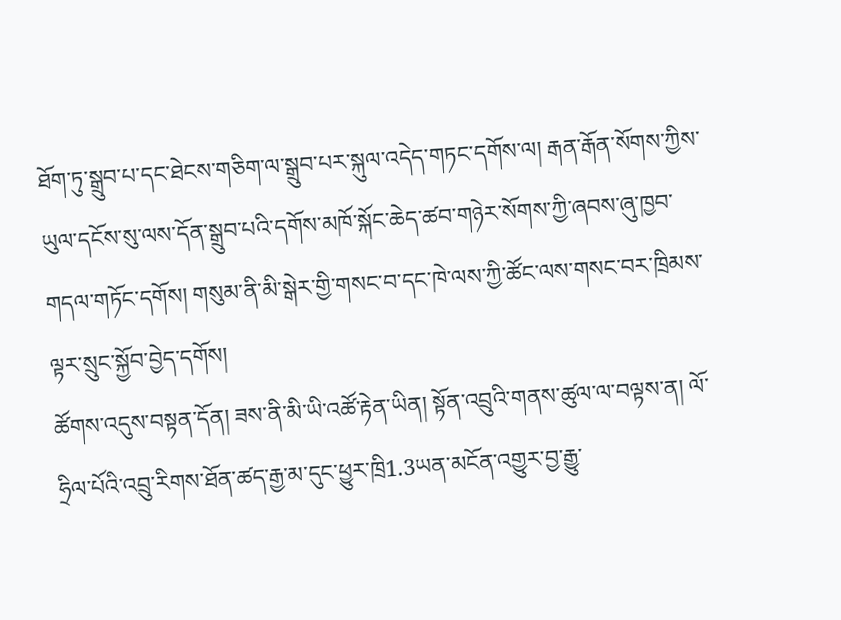ཐོག་ཏུ་སྒྲུབ་པ་དང་ཐེངས་གཅིག་ལ་སྒྲུབ་པར་སྐུལ་འདེད་གཏང་དགོས་ལ། རྒན་རྒོན་སོགས་ཀྱིས་ཡུལ་དངོས་སུ་ལས་དོན་སྒྲུབ་པའི་དགོས་མཁོ་སྐོང་ཆེད་ཚབ་གཉེར་སོགས་ཀྱི་ཞབས་ཞུ་ཁྱབ་གདལ་གཏོང་དགོས། གསུམ་ནི་མི་སྒེར་གྱི་གསང་བ་དང་ཁེ་ལས་ཀྱི་ཚོང་ལས་གསང་བར་ཁྲིམས་ལྟར་སྲུང་སྐྱོབ་བྱེད་དགོས།
ཚོགས་འདུས་བསྟན་དོན། ཟས་ནི་མི་ཡི་འཚོ་རྟེན་ཡིན། སྟོན་འབྲུའི་གནས་ཚུལ་ལ་བལྟས་ན། ལོ་ཧྲིལ་པོའི་འབྲུ་རིགས་ཐོན་ཚད་རྒྱ་མ་དུང་ཕྱུར་ཁྲི1.3ཡན་མངོན་འགྱུར་བྱ་རྒྱུ་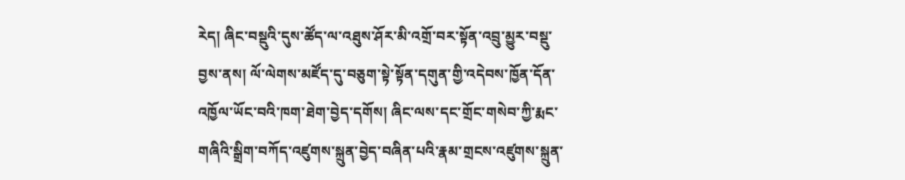རེད། ཞིང་བསྡུའི་དུས་ཚོད་ལ་འཐུས་ཤོར་མི་འགྲོ་བར་སྟོན་འབྲུ་མྱུར་བསྡུ་བྱས་ནས། ལོ་ལེགས་མཛོད་དུ་བཅུག་སྟེ་སྟོན་དགུན་གྱི་འདེབས་ཁྱོན་དོན་འཁྱོལ་ཡོང་བའི་ཁག་ཐེག་བྱེད་དགོས། ཞིང་ལས་དང་གྲོང་གསེབ་ཀྱི་རྨང་གཞིའི་སྒྲིག་བཀོད་འཛུགས་སྐྲུན་བྱེད་བཞིན་པའི་རྣམ་གྲངས་འཛུགས་སྐྲུན་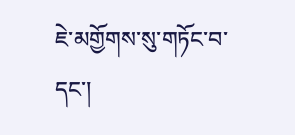ཇེ་མགྱོགས་སུ་གཏོང་བ་དང་།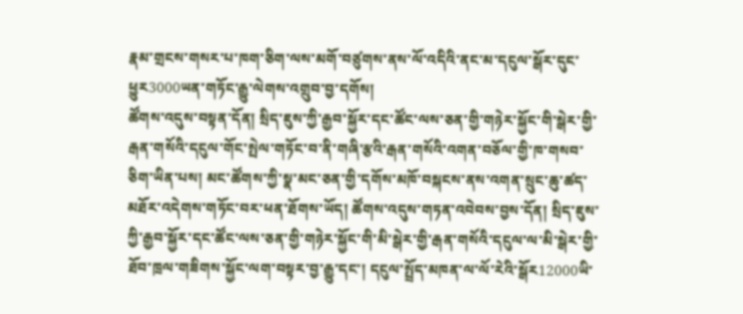རྣམ་གྲངས་གསར་པ་ཁག་ཅིག་ལས་མགོ་བཙུགས་ནས་ལོ་འདིའི་ནང་མ་དངུལ་སྒོར་དུང་ཕྱུར3000ཡན་གཏོང་རྒྱུ་ལེགས་འགྲུབ་བྱ་དགོས།
ཚོགས་འདུས་བསྟན་དོན། སྲིད་ཇུས་ཀྱི་རྒྱབ་སྐྱོར་དང་ཚོང་ལས་ཅན་གྱི་གཉེར་སྐྱོང་གི་སྒེར་གྱི་རྒན་གསོའི་དངུལ་གོང་སྤེལ་གཏོང་བ་ནི་གཞི་རྩའི་རྒན་གསོའི་འགན་བཅོལ་གྱི་ཁ་གསབ་ཅིག་ཡིན་པས། མང་ཚོགས་ཀྱི་སྣ་མང་ཅན་གྱི་དགོས་མཁོ་བསྐངས་ནས་འགན་སྲུང་ཆུ་ཚད་མཐོར་འདེགས་གཏོང་བར་ཕན་ཐོགས་ཡོད། ཚོགས་འདུས་གཏན་འབེབས་བྱས་དོན། སྲིད་ཇུས་ཀྱི་རྒྱབ་སྐྱོར་དང་ཚོང་ལས་ཅན་གྱི་གཉེར་སྐྱོང་གི་མི་སྒེར་གྱི་རྒན་གསོའི་དངུལ་ལ་མི་སྒེར་གྱི་ཐོབ་ཁྲལ་གཟིགས་སྐྱོང་ལག་བསྟར་བྱ་རྒྱུ་དང་། དངུལ་སྤྲོད་མཁན་ལ་ལོ་རེའི་སྒོར12000ཡི་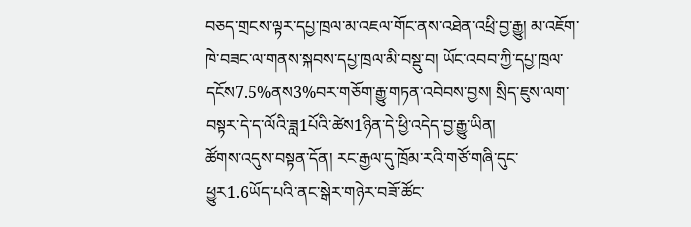བཅད་གྲངས་ལྟར་དཔྱ་ཁྲལ་མ་འཇལ་གོང་ནས་འཐེན་འཕྲི་བྱ་རྒྱུ། མ་འཇོག་ཁེ་བཟང་ལ་གནས་སྐབས་དཔྱ་ཁྲལ་མི་བསྡུ་བ། ཡོང་འབབ་ཀྱི་དཔྱ་ཁྲལ་དངོས7.5%ནས3%བར་གཅོག་རྒྱུ་གཏན་འབེབས་བྱས། སྲིད་ཇུས་ལག་བསྟར་དེ་ད་ལོའི་ཟླ1པོའི་ཚེས1ཉིན་དེ་ཕྱི་འདེད་བྱ་རྒྱུ་ཡིན།
ཚོགས་འདུས་བསྟན་དོན། རང་རྒྱལ་དུ་ཁྲོམ་རའི་གཙོ་གཞི་དུང་ཕྱུར1.6ཡོད་པའི་ནང་སྒེར་གཉེར་བཟོ་ཚོང་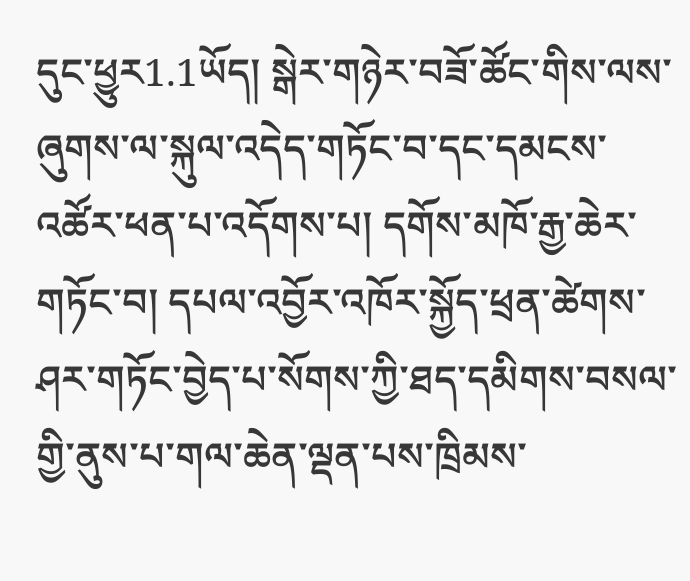དུང་ཕྱུར1.1ཡོད། སྒེར་གཉེར་བཟོ་ཚོང་གིས་ལས་ཞུགས་ལ་སྐུལ་འདེད་གཏོང་བ་དང་དམངས་འཚོར་ཕན་པ་འདོགས་པ། དགོས་མཁོ་རྒྱ་ཆེར་གཏོང་བ། དཔལ་འབྱོར་འཁོར་སྐྱོད་ཕྲན་ཚེགས་ཤར་གཏོང་བྱེད་པ་སོགས་ཀྱི་ཐད་དམིགས་བསལ་གྱི་ནུས་པ་གལ་ཆེན་ལྡན་པས་ཁྲིམས་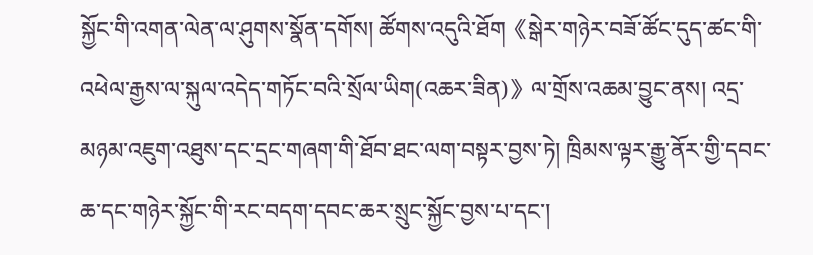སྐྱོང་གི་འགན་ལེན་ལ་ཤུགས་སྣོན་དགོས། ཚོགས་འདུའི་ཐོག《སྒེར་གཉེར་བཟོ་ཚོང་དུད་ཚང་གི་འཕེལ་རྒྱས་ལ་སྐུལ་འདེད་གཏོང་བའི་སྲོལ་ཡིག(འཆར་ཟིན)》ལ་གྲོས་འཆམ་བྱུང་ནས། འདྲ་མཉམ་འཇུག་འཐུས་དང་དྲང་གཞག་གི་ཐོབ་ཐང་ལག་བསྟར་བྱས་ཏེ། ཁྲིམས་ལྟར་རྒྱུ་ནོར་གྱི་དབང་ཆ་དང་གཉེར་སྐྱོང་གི་རང་བདག་དབང་ཆར་སྲུང་སྐྱོང་བྱས་པ་དང་།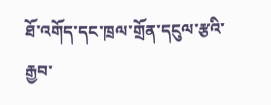ཐོ་འགོད་དང་ཁྲལ་གྲོན་དངུལ་རྩའི་རྒྱབ་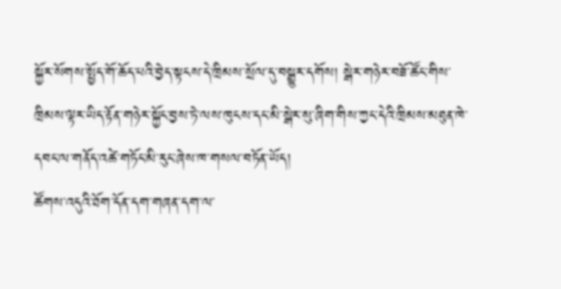སྐྱོར་སོགས་སྤྱོད་གོ་ཆོད་པའི་བྱེད་སྟངས་དེ་ཁྲིམས་སྲོལ་དུ་བསྒྱུར་དགོས། སྒེར་གཉེར་བཟོ་ཚོང་གིས་ཁྲིམས་ལྟར་ཡིད་རྟོན་གཉེར་སྐྱོང་བྱས་ཏེ་ལས་ཁུངས་དང་མི་སྒེར་སུ་ཞིག་གིས་ཀྱང་དེའི་ཁྲིམས་མཐུན་ཁེ་དབང་ལ་གནོད་འཚེ་གཏོང་མི་རུང་ཞེས་ཁ་གསལ་བཏོན་ཡོད།
ཚོགས་འདུའི་ཐོག་དོན་དག་གཞན་དག་ལ་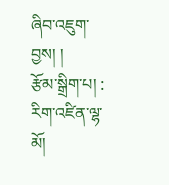ཞིབ་འཇུག་བྱས། །
རྩོམ་སྒྲིག་པ། : རིག་འཛིན་ལྷ་མོ།